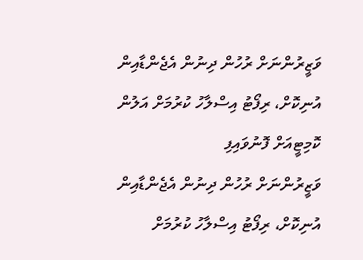ވަޒީރުންނަށް ރުހުން ދިނުން އެޖެންޑާއިން އުނިކޮށް، ރިފޯޓު އިސްލާހު ކުރުމަށް އަލުން ކޮމިޓީއަށް ފޮނުވައިފި
ވަޒީރުންނަށް ރުހުން ދިނުން އެޖެންޑާއިން އުނިކޮށް، ރިފޯޓު އިސްލާހު ކުރުމަށް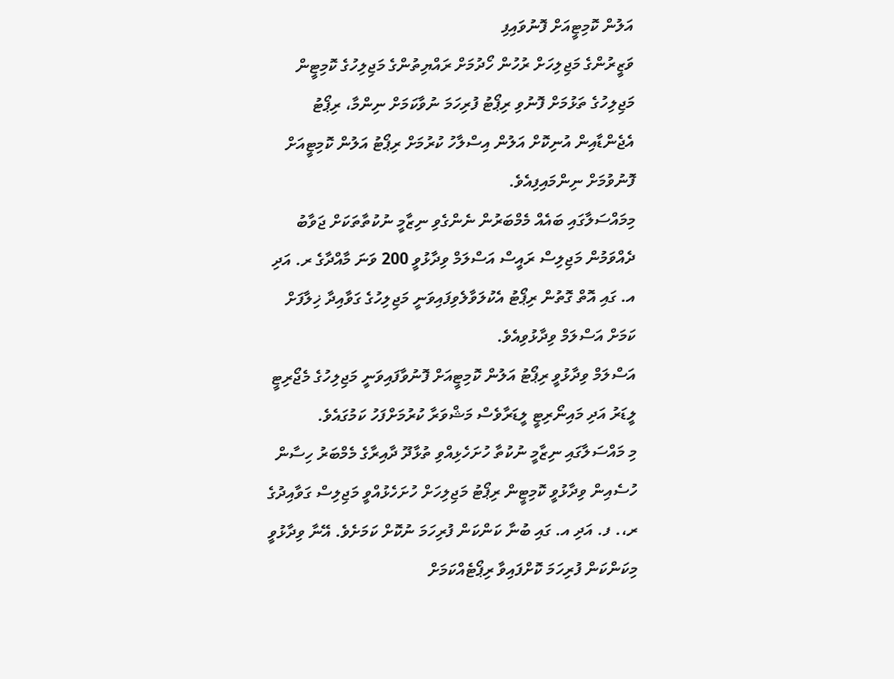އަލުން ކޮމިޓީއަށް ފޮނުވައިފި
ވަޒީރުންގެ މަޖިލިހަށް ރުހުން ހޯދުމަށް ރައްޔިތުންގެ މަޖިލިހުގެ ކޮމިޓީން މަޖިލިހުގެ ތަޅުމަށް ފޮނުވި ރިޕޯޓު ފުރިހަމަ ނުވާކަމަށް ނިންމާ، ރިޕޯޓު އެޖެންޑާއިން އުނިކޮށް އަލުން އިސްލާހު ކުރުމަށް ރިޕޯޓު އަލުން ކޮމިޓީއަށް ފޮނުވުމަށް ނިންމައިފިއެވެ.
މިމައްސަލާގައި ބައެއް މެމްބަރުން ނެންގެވި ނިޒާމީ ނުކުތާތަކަށް ޖަވާބު ދެއްވަމުން މަޖިލިސް ރައީސް އަސްލަމް ވިދާޅުވީ 200 ވަނަ މާއްދާގެ ރ. އަދި އ. ގައި އޮތް ގޮތުން ރިޕޯޓު އެކުލަވާލެވިފައިވަނީ މަޖިލިހުގެ ގަވާއިދާ ޚިލާފަށް ކަމަށް އަސްލަމް ވިދާޅުވިއެވެ.
އަސްލަމް ވިދާޅުވީ ރިޕޯޓު އަލުން ކޮމިޓީއަށް ފޮނުވާފައިވަނީ މަޖިލިހުގެ މެޖޯރިޓީ ލީޑަރު އަދި މައިނޯރިޓީ ލީޑަރާވެސް މަޝްވަރާ ކުރުމަށްފަހު ކަމުގައެވެ.
މި މައްސަލާގައި ނިޒާމީ ނުކުތާ ހުށަހެޅިއްވި ތުޅާދޫ ދާއިރާގެ މެމްބަރު ހިސާން ހުސެއިން ވިދާޅުވީ ކޮމިޓީން ރިޕޯޓު މަޖިލިހަށް ހުށަހެޅުއްވީ މަޖިލިސް ގަވާއިދުގެ ރ،. ފ. އަދި އ. ގައި ބުނާ ކަންކަން ފުރިހަމަ ނުކޮށް ކަމަށެވެ. އޭނާ ވިދާޅުވީ މިކަންކަން ފުރިހަމަ ކޮށްފައިވާ ރިޕޯޓެއްކަމަށް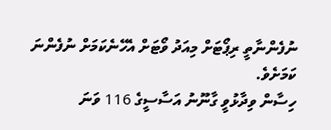ނުފެންނާތީ ރިޕޯޓަށް މިއަދު ވޯޓަށް އެހޭނެކަމަށް ނުފެންނަ ކަމަށެވެ.
ހިސާން ވިދާޅުވީ ގާނޫނު އަސާސީގެ 116 ވަނަ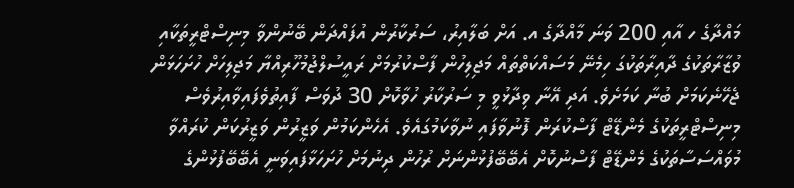މައްދާގެ ހ އާއި 200 ވަނަ މާއްދާގެ އ. އަށް ބަލާއިރު، ސަރުކާރުން އުފައްދަން ބޭނުންވާ މިނިސްޓްރީތަކާއި ވުޒާރާތަކުގެ ދާއިރާތަކުގަ ހިމެނޭ މަސައްކަތްތައް މަޖިލިހުން ފާސްކުރުމަށް ރައީސުލްޖުމުހޫރިއްޔާ މަޖިލިހަށް ހުށަހަޅަން ޖެހޭނެކަމަށް ބުނާ ކަމަށެވެ. އަދި އޭނާ ވިދާޅުވީ މި ސަރުކާރު ހުވާކޮށް 30 ދުވަސް ފާއިތުވެފައިވާއިރުވެސް މިނިސްޓްރީތަކުގެ މެންޑޭޓް ފާސްކުރަން ފޮނުވާފައި ނުވާކަމުގައެވެ. އެހެންކަމުން ވަޒީރުން ވަޒީރުކަން ކުރައްވާ މުވައްސަސާތަކުގެ މެންޑޭޓް ފާސްނުކޮށް އެބޭބޭފުޅުންނަށް ރުހުން ދިނުމަށް ހުށަހަޅާފައިވަނީ އެބޭބޭފުޅުންގެ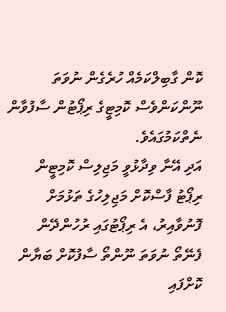ކޮން ގާބިލްކަމެއް ހުރެގެން ނުވަތަ ނޫންކަންވެސް ކޮމިޓީގެ ރިޕޯޓުން ސާފުވާން ނެތްކަމުގައެވެ.
އަދި އޭނާ ވިދާޅުވީ މަޖިލިސް ކޮމިޓީން ރިޕޯޓު ފާސްކޮށް މަޖިލިހުގެ ތަޅުމަށް ފޮނުވާއިރު، އެ ރިޕޯޓުގައި ރުހުންދޭން ފެނޭތޯ ނުވަތަ ނޫންތޯ ސާފުކޮށް ބަޔާން ކޮށްފައި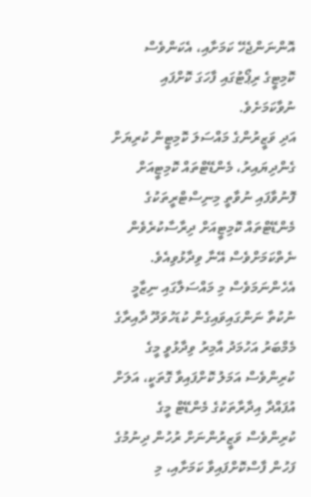އޮންނަންޖެހޭ ކަމަށާއި، އެކަންވެސް ކޮމިޓީގެ ރިޕޯޓުގައި ފާހަގަ ކޮށްފައި ނުވާކަމަށެވެ.
އަދި ވަޒީރުންގެ މައްސަލަ ކޮމިޓީން ކުރިޔަށް ގެންދިޔައިރު، މެންޑޭޓްތައް ކޮމިޓީއަށް ފޮނުވާފައި ނުވާތީ މިނިސްޓްރީތަކުގެ މެންޑޭޓްތައް ކޮމިޓީއަށް ދިރާސާކުރެވެން ނެތްކަމަށްވެސް އޭނާ ވިދާޅުވިއެވެ.
އެހެންނަމަވެސް މި މައްސަލާގައި ނިޒާމީ ނުކުތާ ނަންގައިވައިގެން ކުޑަހުވަދޫ ދާއިރާގެ މެމްބަރު އަހުމަދު އާމިރު ވިދާޅުވީ މީގެ ކުރިންވެސް އަމަލު ކޮށްފައިވާ ގޮތަކީ، އަލަށް އުފައްދާ އިދާރާތަކުގެ މެންޑޭޓް މީގެ ކުރިންވެސް ވަޒީރުންނަށް ރުހުން ދިނުމުގެ ފަހުން ފާސްކޮށްފައިވާ ކަމަށާއި، މި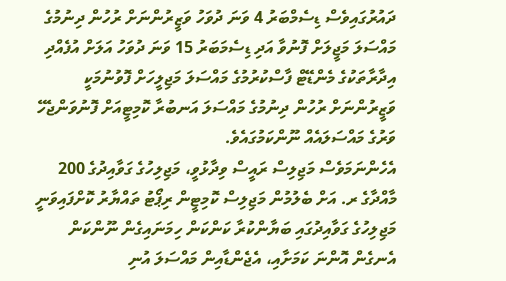ދައުރުގައިވެސް ޑިސެމްބަރު 4 ވަނަ ދުވަހު ވަޒީރުންނަށް ރުހުން ދިނުމުގެ މައްސަލަ މަޖީލަށް ފޮނުވާ އަދި ޑިސެމަބަރު 15 ވަނަ ދުވަހު އަލަށް އުފެއްދި އިދާރާތަކުގެ މެންޑޭޓް ފާސްކުރުމުގެ މައްސަލަ މަޖިލީހަށް ފޮވުނުމަކީ ވަޒީރުންނަށް ރުހުން ދިނުމުގެ މައްސަލަ އަނބުރާ ކޮމިޓީއަށް ފޮނުވަންޖެހޭ ވަރުގެ މައްސަލައެއް ނޫންކަމުގައެވެ.
އެހެންނަމަވެސް މަޖިލިސް ރައީސް ވިދާޅުވީ، މަޖިލިހުގެ ގަވާއިދުގެ 200 މާއްދާގެ ރ. އަށް ބެލުމުން މަޖިލިސް ކޮމިޓީން ރިޕޯޓު ތައްޔާރު ކޮށްފައިވަނީ މަޖިލިހުގެ ގަވާއިދުގައި ބަޔާންކުރާ ކަންކަން ހިމަނައިގެން ނޫންކަން އެނގެން އޮންނަ ކަމަށާއި، އެޖެންޑާއިން މައްސަލަ އުނި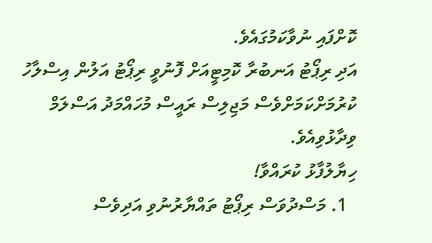ކޮށްފައި ނުވާކަމުގައެވެ.
އަދި ރިޕޯޓު އަނބުރާ ކޮމިޓީއަށް ފޮނުވީ ރިޕޯޓު އަލުން އިސްލާހު ކުރުމަށްކަމަށްވެސް މަޖިލިސް ރައީސް މުހައްމަދު އަސްލަމް ވިދާޅުވިއެވެ.
ހިޔާލުފާޅު ކުރައްވާ!
  1. މަސްދުވަސް ރިޕޯޓު ތައްޔާރުނުވި އަދިވެސް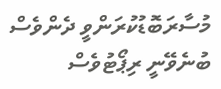މުސާރަބޮޑުކުރަންވީ ދެންވެސް ބުނެވޭނީ ރިޕޯޓުވެސް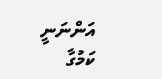އަންނަނީ ކަމުގާ